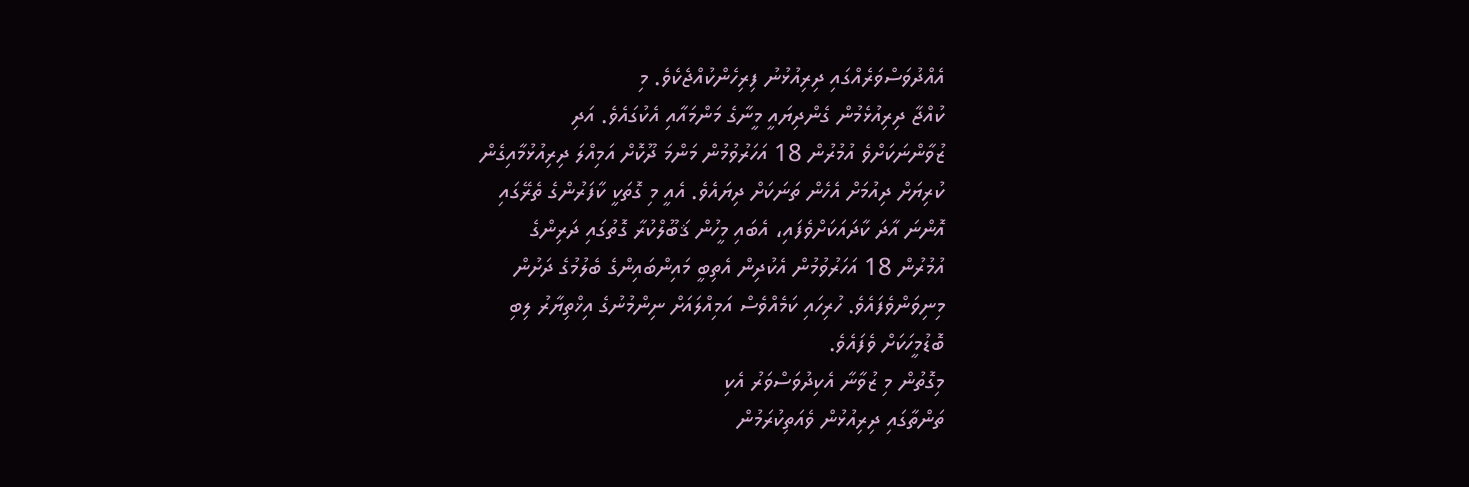އެއްދުވަސްވަރެއްގައި ދިރިއުޅުނު ފިރިހެންކުއްޖެކެވެ. މި
ކުއްޖާ ދިރިއުޅެމުން ގެންދިޔައީ މީނާގެ މަންމައާއި އެކުގައެވެ. އަދި
ޒުވާންނަކަށްވެ އުމުރުން 18 އަހަރުވުމުން މަންމަ ދޫކޮށް އަމިއްލަ ދިރިއުޅުމާއިގެން
ކުރިޔަށް ދިއުމަށް އެހެން ތަނަކަށް ދިޔައެވެ. އެއީ މި ގޮތަކީ ކާފަރުންގެ ތެރޭގައި
އޮންނަ އާދަ ކާދައަކަށްވެފައި، އެބައި މީހުން ޤަބޫލްކުރާ ގޮތުގައި ދަރިންގެ
އުމުރުން 18 އަހަރުވުމުން އެކުދިން އެތިބީ މައިންބައިންގެ ބެލުމުގެ ދަށުން
މިނިވަންވެފައެވެ. ހުރިހައި ކަމެއްވެސް އަމިއްލައަށް ނިންމުނުގެ އިޚްތިޔާރު ލިބި
ބޮޑުމީހަކަށް ވެފައެވެ.
މިގޮތުން މި ޒުވާނާ އެކިދުވަސްވަރު އެކި
ތަންތާގައި ދިރިއުޅުން ވެއަތިކުރަމުން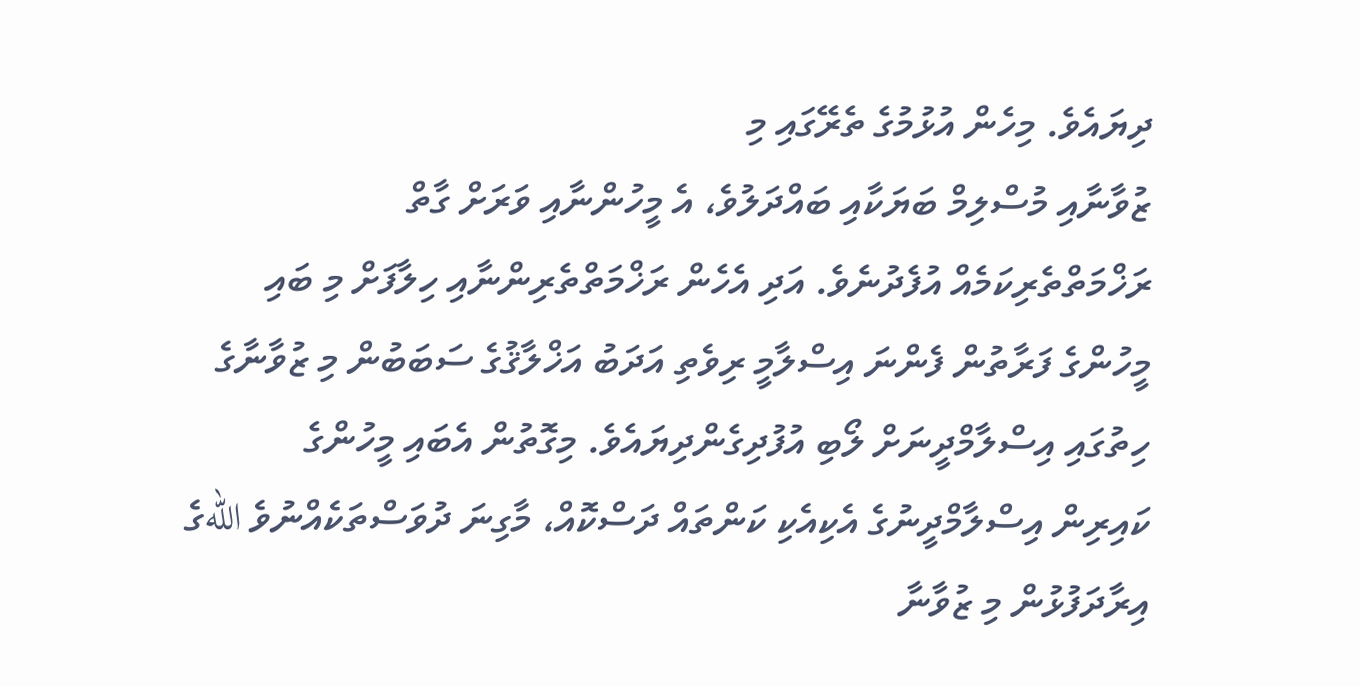ދިޔައެވެ. މިހެން އުޅުމުގެ ތެރޭގައި މި
ޒުވާނާއި މުސްލިމް ބަޔަކާއި ބައްދަލުވެ، އެ މީހުންނާއި ވަރަށް ގާތް
ރަޚްމަތްތެރިކަމެއް އުފެދުނެވެ. އަދި އެހެން ރަޚްމަތްތެރިންނާއި ހިލާފަށް މި ބައި
މީހުންގެ ފަރާތުން ފެންނަ އިސްލާމީ ރިވެތި އަދަބު އަޚްލާޤުގެ ސަބަބުން މި ޒުވާނާގެ
ހިތުގައި އިސްލާމްދީނަށް ލޯބި އުފުދިގެންދިޔައެވެ. މިގޮތުން އެބައި މީހުންގެ
ކައިރިން އިސްލާމްދީނުގެ އެކިއެކި ކަންތައް ދަސްކޮއް، މާގިނަ ދުވަސްތަކެއްނުވެ اللهގެ
އިރާދަފުޅުން މި ޒުވާނާ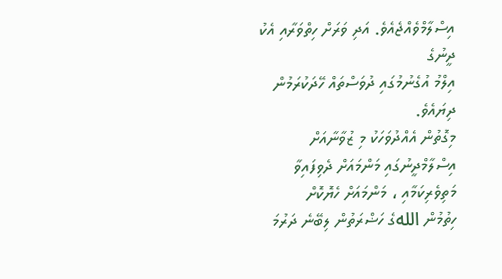އިސްލާމްވެއްޖެއެވެ. އަދި ވަރަށް ހިތްވަރާއި އެކު ދީނުގެ
އިލްމު އުގެނުމުގައި ދުވަސްތައް ހޭދަކުރަމުން ދިޔައެވެ.
މިގޮތުން އެއްދުވަހަކު މި ޒުވާނާއަށް
އިސްލާމްދީނުގައި މަންމައަށް ދެވިފައިވާ މަތިވެރިކަމާއި ، މަންމައަށް ހެޔޮކޮށް
ހިތުމުން اللهގެ ހަޟްރަތުން ލިބޭނެ ދަރުމަ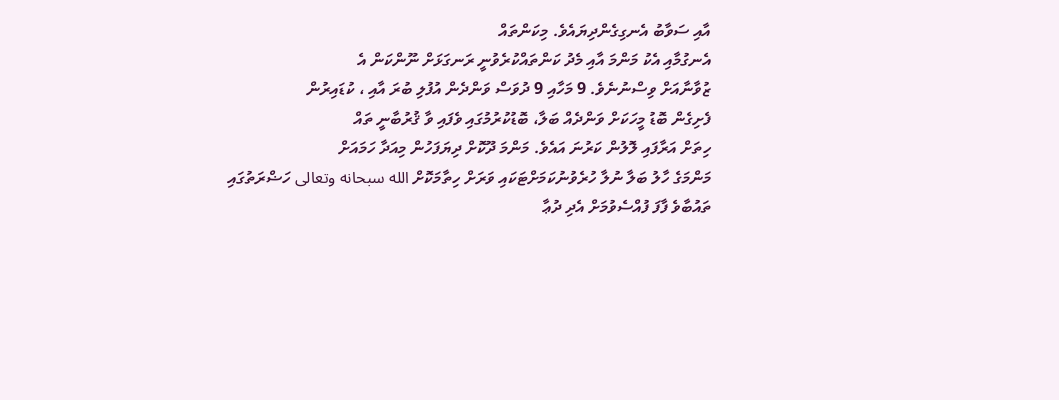އާއި ސަވާބު އެނގިގެންދިޔައެވެ. މިކަންތައް
އެނގުމާއި އެކު މަންމަ އާއި މެދު ކަންތައްކުރެވުނީ ރަނގަޅަށް ނޫންކަން އެ
ޒުވާނާއަށް ވިސްނުނެވެ. 9 މަހާއި 9 ދުވަސް ވަންދެން އުފުލި ބުރަ އާއި ، ކުޑައިރުން
ފެށިގެން ބޮޑު މީހަކަށް ވަންދެއް ބަލާ، ބޮޑުކުރުމުގައި ވެފައި ވާ ޤުރުބާނީ ތައް
ހިތަށް އަރާފައި ލޮލުން ކަރުނަ އައެވެ. މަންމަ ދޫކޮށް ދިޔަފަހުން މިއަދާ ހަމައަށް
މަންމަގެ ހާލު ބަލާ ނުލާ ހުރެވުނުކަމަށްޓަކައި ވަރަށް ހިތާމަކޮށް الله سبحانه وتعالى ހަޟްރަތުގައި
ތައުބާވެ ފާފަ ފުއްސެވުމަށް އެދި ދުޢާ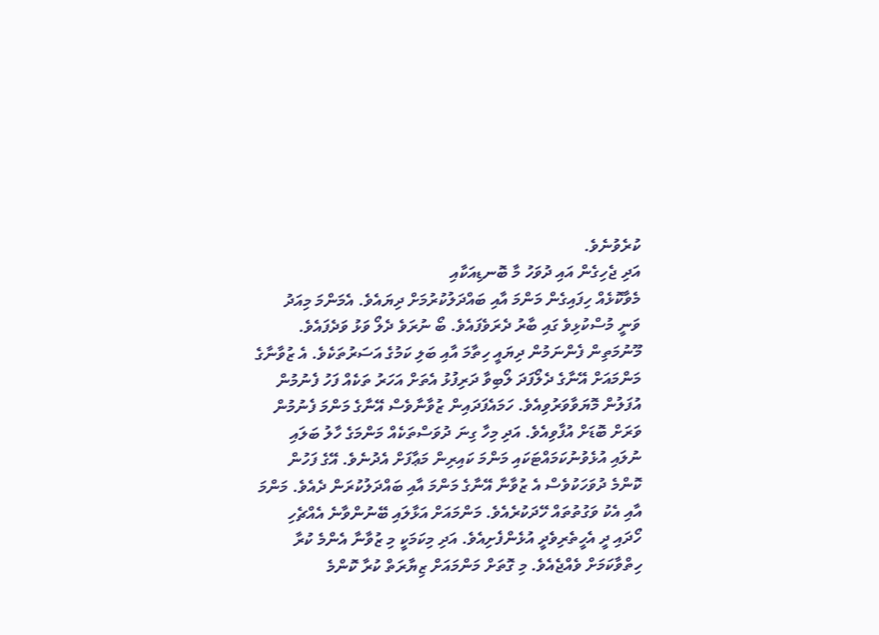ކުރެވުނެވެ.
އަދި ޖެހިގެން އައި ދުވަހު މާ ބޮނޑިއަކާއި
މެވާކޮޅެއް ހިފައިގެން މަންމަ އާއި ބައްދަލުކުރުމަށް ދިޔައެވެ. އެމަންމަ މިއަދު
ވަނީ މުސްކުޅިވެ ގައި ބާރު ދެރަވެފައެވެ. ބޯ ނުރަވެ ދެލޯ ވަޅު ވަދެފައެވެ.
މޫނުމަތިން ފެންނަމުން ދިޔައީ ހިތާމަ އާއި ބަލި ކަމުގެ އަސަރުތަކެވެ. އެ ޒުވާނާގެ
މަންމައަށް އޭނާގެ ދެލޯފަދަ ލޯބިވާ ދަރިފުޅު އެތަށް އަހަރު ތަކެއް ފަހު ފެނުމުން
އުފަލުން މޮޔަވާވަރުވިއެވެ. ހަމައެފަދައިން ޒުވާނާވެސް އޭނާގެ މަންމަ ފެނުމުން
ވަރަށް ބޮޑަށް އުފާވިއެވެ. އަދި މިހާ ގިނަ ދުވަސްތަކެއް މަންމަގެ ހާލު ބަލައި
ނުލައި އުޅެވުނުކަމައްޓަކައި މަންމަ ކައިރިން މަޢާފަށް އެދުނެވެ. އޭގެ ފަހުން
ކޮންމެ ދުވަހަކުވެސް އެ ޒުވާނާ އޭނާގެ މަންމަ އާއި ބައްދަލުކުރަން ދެއެވެ. މަންމަ
އާއި އެކު ވަގުތުތައް ހޭދަކުރެއެވެ. މަންމައަށް އަޅާލައި ބޭނުންވާނެ އެއްޗެހި
ހޯދައި ދީ އެހީތެރިވެދީ އުޅެންފެށިއެވެ. އަދި މިކަމަކީ މި ޒުވާނާ އެންމެ ކުރާ
ހިތްވާކަމަށް ވެއްޖެއެވެ. މި ގޮތަށް މަންމައަށް ޒިޔާރަތް ކުރާ ކޮންމެ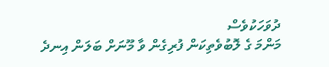ދުވަހަކުވެސް
މަންމަ ގެ ލޮބުވެތިކަން ފުރިގެން ވާ މޫނަށް ބަލަން އިނދެ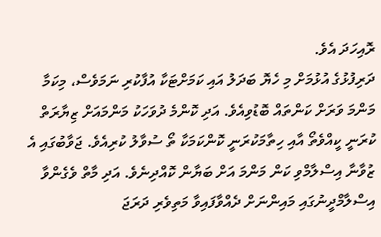ރޮއިހަދަ އެވެ.
ދަރިފުޅުގެ އުޅުމަށް މި ހެޔޮ ބަދަލު އައި ކަމަށްޓަކާ އުފާކުރި ނަމަވެސް، މިކަމާ
މަންމަ ވަރަށް ކަންތައް ބޮޑުވިއެވެ. އަދި ކޮންމެ ދުވަހަކު މަންމައަށް ޒިޔާރަތް
ކުރަނީ ކީއްވެތޯ އާއި ހިތާމަކުރަނީ ކޮންކަމަކާ ތޯ ސުވާލު ކުރިއެވެ. ޖަވާބުގައި އެ
ޒުވާނާ އިސްލާމްވި ކަން މަންމަ އަށް ބަޔާން ކޮއްދިނެވެ. އަދި މާތް ވެގެންވާ
އިސްލާމްދީނުގައި މައިންނަށް ދެއްވާފައިވާ މަތިވެރި ދަރަޖަ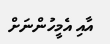އާއި އެމީހުންނަށް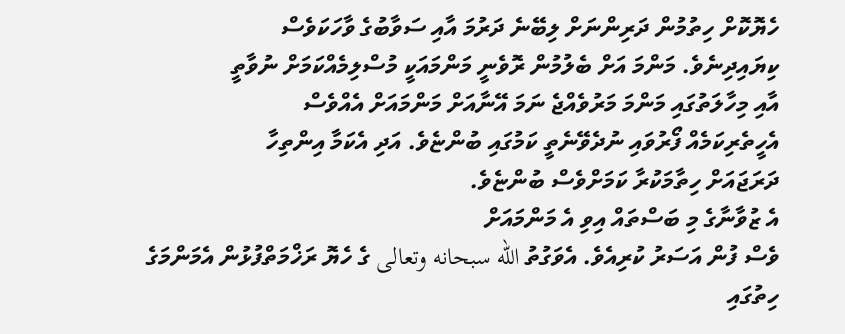ހެޔޮކޮށް ހިތުމުން ދަރިންނަށް ލިބޭނެ ދަރުމަ އާއި ސަވާބުގެ ވާހަކަވެސް
ކިޔައިދިނެވެ. މަންމަ އަށް ބެލުމުން ރޮވެނީ މަންމައަކީ މުސްލިމެއްކަމަށް ނުވާތީ
އާއި މިހާލަތުގައި މަންމަ މަރުވެއްޖެ ނަމަ އޭނާއަށް މަންމައަށް އެއްވެސް
އެހީތެރިކަމެއް ފޯރުވައި ނުދެވޭނެތީ ކަމުގައި ބުންޏެވެ. އަދި އެކަމާ އިންތިހާ
ދަރަޖައަށް ހިތާމަކުރާ ކަމަށްވެސް ބުންޏެވެ.
އެ ޒުވާނާގެ މި ބަސްތައް އިވި އެ މަންމައަށް
ވެސް ފުން އަސަރު ކުރިއެވެ. އެވަގުތު الله سبحانه وتعالى ގެ ހެޔޮ ރަޚްމަތްފުޅުން އެމަންމަގެ ހިތުގައި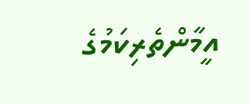އީމާންތެރިކަމުގެ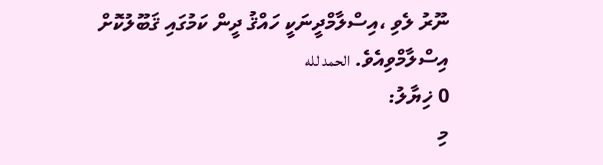ނޫރު ލެވި ،އިސްލާމްދީނަކީ ހައްޤު ދީން ކަމުގައި ޤަބޫލުކޮށް
އިސްލާމްވިއެވެ. الحمد لله
0 ޚިޔާލު:
މި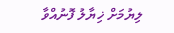ލިޔުމަށް ޚިޔާލު ފޮނުއްވާ